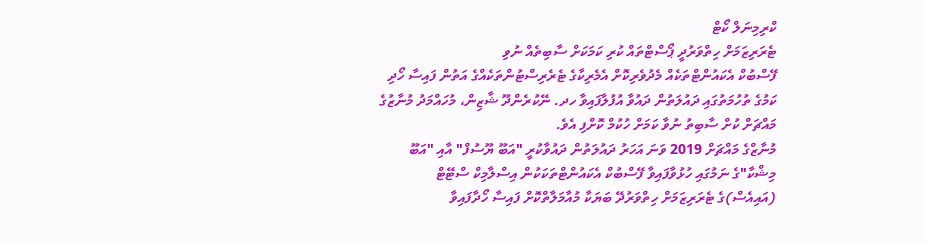ކްރިމިނަލް ކޯޓް
ޓެރަރިޒަމަށް ހިތްވަރުދީ ޕޯސްޓްތައް ކުރި ކަމަކަށް ސާބިތެއް ނުވި
ފޭސްބުކް އެކައުންޓްތަކެއް މެދުވެރިކޮށް އެމެރިކާގެ ޓެރެރިސްޓުންތަކެއްގެ އަތުން ފައިސާ ހޯދި ކަމުގެ ތުހުމަތުގައި ދައުލަތުން ދައުވާ އުފުލާފައިވާ ހދ. ނޭކުރެންދޫ ޝާޒިން، މުހައްމަދު މުނާޒުގެ މައްޗަށް ކުށް ސާބިތު ނުވާ ކަމަށް ހުކުމް ކޮށްފި އެވެ.
މުނާޒްގެ މައްޗަށް 2019 ވަނަ އަހަރު ދައުލަތުން ދައުވާކުރީ "އަބޫ ޔޫސުފް" އާއި "އަބޫ މިޝްކާ"ގެ ނަމުގައި ހުޅުވާފައިވާ ފޭސްބުކް އެކައުންޓްތަކަކުން އިސްލާމިކް ސްޓޭޓް (އައިއެސް)ގެ ޓެރަރިޒަމަށް ހިތްވަރުދޭ ބަޔަކާ މުއާމަލާތްކޮށް ފައިސާ ހޯދާފައިވާ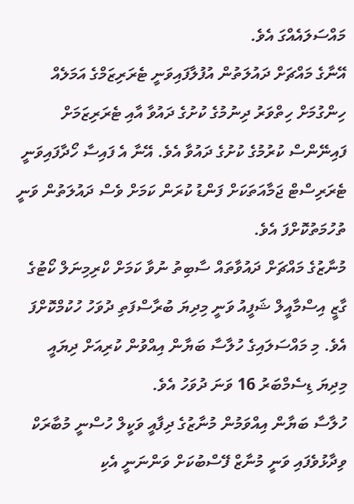މައްސަލައެއްގަ އެވެ.
އޭނާގެ މައްޗަށް ދައުލަތުން އުފުލާފައިވަނީ ޓެރަރިޒަމްގެ އަމަލެއް ހިންގުމަށް ހިތްވަރު ދިނުމުގެ ކުށުގެ ދައުވާ އާއި ޓެރަރިޒަމަށް ފައިނޭންސް ކުރުމުގެ ކުށުގެ ދައުވާ އެވެ. އޭނާ އެ ފައިސާ ހޯދާފައިވަނީ ޓެރަރިސްޓް ޖަމާއަތަކަށް ފަންޑު ކުރަން ކަމަށް ވެސް ދައުލަތުން ވަނީ ތުހުމަތުކޮށްފަ އެވެ.
މުނާޒުގެ މައްޗަށް ދައުވާތައް ސާބިތު ނުވާ ކަމަށް ކްރިމިނަލް ކޯޓުގެ ގާޒީ އިސްމާއީލް ޝަފީއު ވަނީ މިދިޔަ ބުރާސްފަތި ދުވަހު ހުކުމްކޮށްފަ އެވެ. މި މައްސަލައިގެ ހުލާސާ ބަޔާން އިއްވުން ކުރިއަށް ދިޔައީ މިދިޔަ ޑިސެމްބަރު 16 ވަނަ ދުވަހު އެވެ.
ހުލާސާ ބަޔާން އިއްވަމުން މުނާޒުގެ ދިފާއީ ވަކީލް ހުސްނީ މުބާރަކް ވިދާޅުވެފައި ވަނީ މުނާޒް ފޭސްބުކަށް ވަންނަނީ އެކި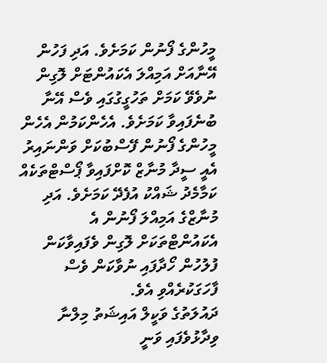މީހުންގެ ފޯނުން ކަމަށެވެ. އަދި ފަހުން އޭނާއަށް އަމިއްލަ އެކައުންޓަށް ލޮގިން ނުވެވޭ ކަމަށް ތަހުގީގުގައި ވެސް އޭނާ ބުނެފައިވާ ކަމަށެވެ. އެހެންކަމުން އެހެން މީހުންގެ ފޯނުން ފޭސްބުކަށް ވަންނައިރު އެއީ ސީދާ މުނާޒް ކޮށްފައިވާ ޕޯސްޓްތަކެއް ކަމާމެދު ޝައްކު އުފެދޭ ކަމަށެވެ. އަދި މުނާޒްގެ އަމިއްލަ ފޯނުން އެ އެކައުންޓްތަކަށް ލޮގިން ވެފައިވާކަން ފުލުހުން ހޯދާފައި ނުވާކަން ވެސް ފާހަގަކުރެއްވި އެވެ.
ދައުލަތުގެ ވަކީލް އައިޝަތު މިލްނާ ވިދާޅުވެފައި ވަނީ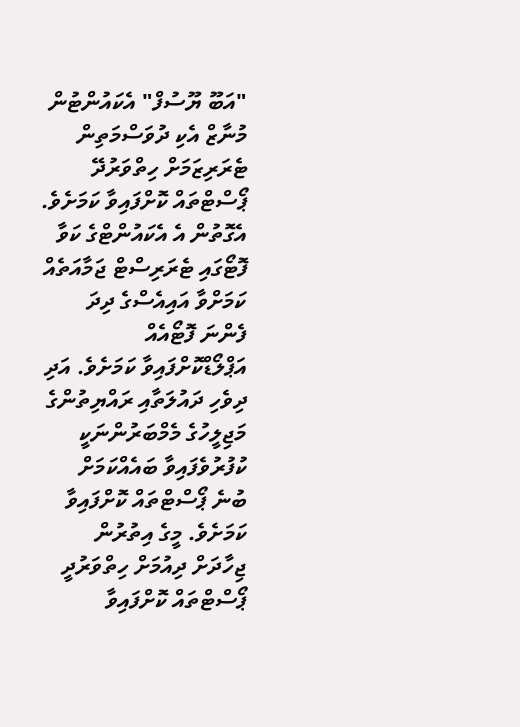"އަބޫ ޔޫސުފް" އެކައުންޓުން މުނާޒް އެކި ދުވަސްމަތިން ޓެރަރިޒަމަށް ހިތްވަރުދޭ ޕޯސްޓްތައް ކޮށްފައިވާ ކަމަށެވެ. އެގޮތުން އެ އެކައުންޓްގެ ކަވާ ފޮޓޯގައި ޓެރަރިސްޓް ޖަމާއަތެއް ކަމަށްވާ އައިއެސްގެ ދިދަ ފެންނަ ފޮޓޯއެއް އަޕްލޯޑްކޮށްފައިވާ ކަމަށެވެ. އަދި ދިވެހި ދައުލަތާއި ރައްޔިތުންގެ މަޖިލީހުގެ މެމްބަރުންނަކީ ކުފުރުވެފައިވާ ބައެއްކަމަށް ބުނެ ޕޯސްޓްތައް ކޮށްފައިވާ ކަމަށެވެ. މީގެ އިތުރުން ޖިހާދަށް ދިއުމަށް ހިތްވަރުދީ ޕޯސްޓްތައް ކޮށްފައިވާ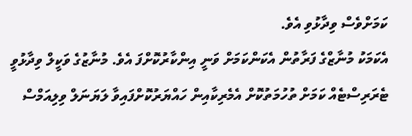ކަމަށްވެސް ވިދާޅުވި އެވެ.
އެކަމަކު މުނާޒްގެ ފަރާތުން އެކަންކަމަށް ވަނީ އިންކާރުކޮށްފަ އެވެ. މުނާޒުގެ ވަކީލް ވިދާޅުވީ ޓެރަރިސްޓެއް ކަމަށް ތުހުމަތުކޮށް އެމެރިކާއިން ހައްޔަރުކޮށްފައިވާ ލަޔަނަލް ވިލިއަމްސް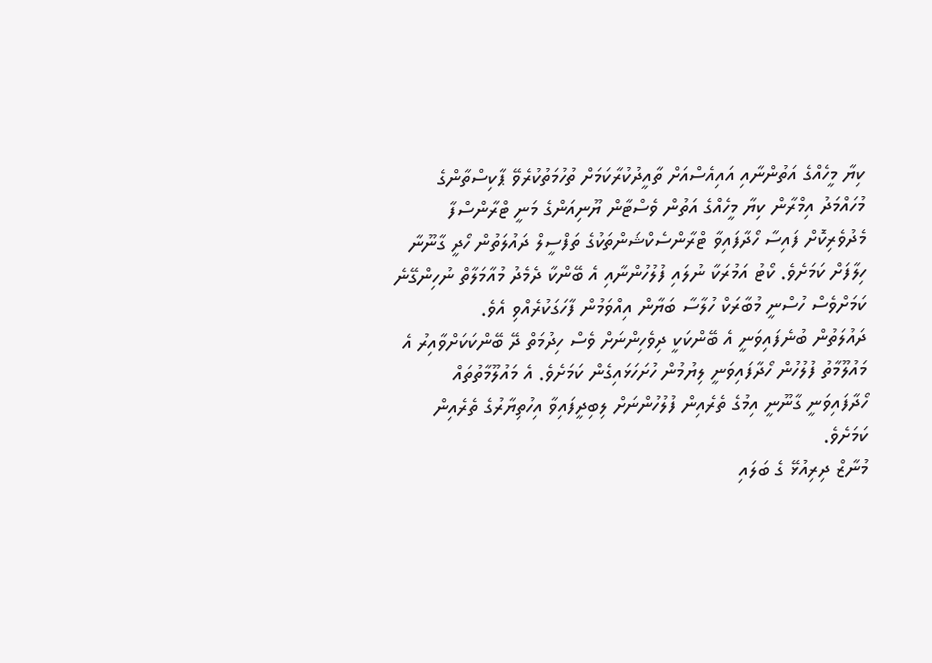ކިޔާ މީހެއްގެ އަތުންނާއި އައިއެސްއަށް ތާއީދުކުރާކަމަށް ތުހުމަތުކުރެވޭ ޕާކިސްތާންގެ މުހައްމަދު އިމްރާން ކިޔާ މީހެއްގެ އަތުން ވެސްޓާން ޔޫނިއަންގެ މަނީ ޓްރާންސްފާ މެދުވެރިކޮށް ފައިސާ ހޯދާފައިވާ ޓްރާންސެކްޝަންތަކުގެ ތަފްސީލް ދައުލަތުން ހޯދީ ގާނޫނާ ހިލާފަށް ކަމަށެވެ. ކޯޓު އަމުރަކާ ނުލައި ފުލުހުންނާއި އެ ބޭންކާ ދެމެދު މުއާމަލާތް ނުހިންގޭނެ ކަމަށްވެސް ހުސްނީ މުބާރަކް ހުލާސާ ބަޔާން އިއްވަމުން ފާހަގަކުރެއްވި އެވެ.
ދައުލަތުން ބުނެފައިވަނީ އެ ބޭންކަކީ ދިވެހިންނަށް ވެސް ހިދުމަތް ދޭ ބޭންކަކަށްވާއިރު އެ މައުލޫމާތު ފުލުހުން ހޯދާފައިވަނީ ލިޔުމުން ހުށަހަޅައިގެން ކަމަށެވެ. އެ މައުލޫމާތުތައް ހޯދާފައިވަނީ ގާނޫނީ އިމުގެ ތެރެއިން ފުލުހުންނަށް ލިބިދީފައިވާ އިހުތިޔާރުގެ ތެރެއިން ކަމަށެވެ.
މުނާޒް ދިރިއުޅޭ ގެ ބަލައި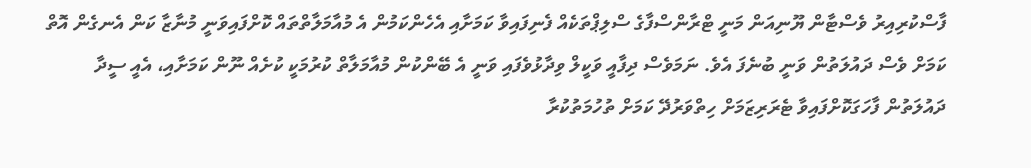ފާސްކުރިއިރު ވެސްޓާން ޔޫނިއަން މަނީ ޓްރާންސްފާގެ ސްލިޕްތަކެއް ފެނިފައިވާ ކަމަށާއި އެހެންކަމުން އެ މުއާމަލާތްތައް ކޮށްފައިވަނީ މުނާޒާ ކަން އެނގެން އޮތް ކަމަށް ވެސް ދައުލަތުން ވަނީ ބުނެފަ އެވެ. ނަމަވެސް ދިފާއީ ވަކީލް ވިދާޅުވެފައި ވަނީ އެ ބޭންކުން މުއާމަލާތް ކުރުމަކީ ކުށެއް ނޫން ކަމަށާއި، އެއީ ސީދާ ދައުލަތުން ފާހަގަކޮށްފައިވާ ޓެރަރިޒަމަށް ހިތްވަރުދޭ ކަމަށް ތުހުމަތުކުރާ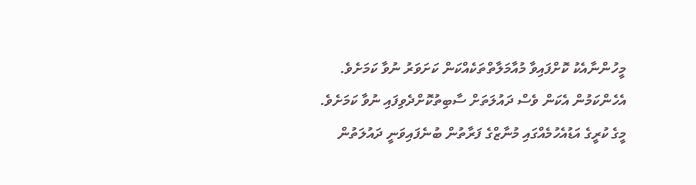މީހުންނާއެކު ކޮށްފައިވާ މުއާމަލާތްތަކެއްކަން ކަށަވަރު ނުވާ ކަމަށެވެ. އެހެންކަމުން އެކަން ވެސް ދައުލަތަށް ސާބިތުކޮށްދެވިފައި ނުވާ ކަމަށެވެ.
މީގެ ކުރީގެ އަޑުއެހުމެއްގައި މުނާޒްގެ ފަރާތުން ބުނެފައިވަނީ ދައުލަތުން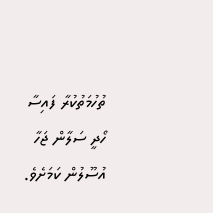ތުހުމަތުކުރާ ފައިސާ ހޯދީ ސަލާން ޖަހާ އުސޫލުން ކަމަށެވެ.